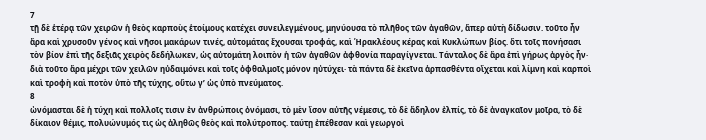7
τῇ δὲ ἑτέρᾳ τῶν χειρῶν ἡ θεὸς καρποὺς ἑτοίμους κατέχει συνειλεγμένους, μηνύουσα τὸ πλῆθος τῶν ἀγαθῶν, ἅπερ αὐτὴ δίδωσιν. τοῦτο ἦν ἄρα καὶ χρυσοῦν γένος καὶ νῆσοι μακάρων τινές, αὐτομάτας ἔχουσαι τροφάς, καὶ Ἡρακλέους κέρας καὶ Κυκλώπων βίος. ὅτι τοῖς πονήσασι τὸν βίον ἐπὶ τῆς δεξιᾶς χειρὸς δεδήλωκεν, ὡς αὐτομάτη λοιπὸν ἡ τῶν ἀγαθῶν ἀφθονία παραγίγνεται. Τάνταλος δὲ ἄρα ἐπὶ γήρως ἀργὸς ἦν· διὰ τοῦτο ἄρα μέχρι τῶν χειλῶν ηὐδαιμόνει καὶ τοῖς ὀφθαλμοῖς μόνον ηὐτύχει· τὰ πάντα δὲ ἐκεῖνα ἁρπασθέντα οἴχεται καὶ λίμνη καὶ καρποὶ καὶ τροφὴ καὶ ποτὸν ὑπὸ τῆς τύχης, οὕτω γ’ ὡς ὑπὸ πνεύματος.
8
ὠνόμασται δὲ ἡ τύχη καὶ πολλοῖς τισιν ἐν ἀνθρώποις ὀνόμασι, τὸ μὲν ἴσον αὐτῆς νέμεσις, τὸ δὲ ἄδηλον ἐλπίς, τὸ δὲ ἀναγκαῖον μοῖρα, τὸ δὲ δίκαιον θέμις, πολυώνυμός τις ὡς ἀληθῶς θεὸς καὶ πολύτροπος. ταύτῃ ἐπέθεσαν καὶ γεωργοὶ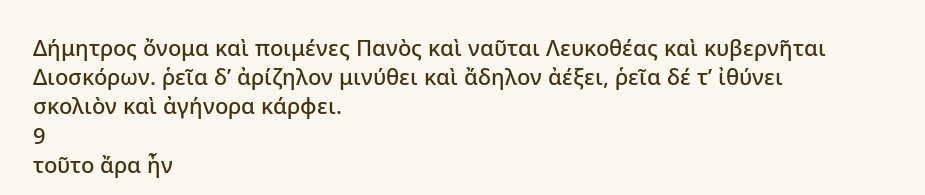Δήμητρος ὄνομα καὶ ποιμένες Πανὸς καὶ ναῦται Λευκοθέας καὶ κυβερνῆται Διοσκόρων. ῥεῖα δ’ ἀρίζηλον μινύθει καὶ ἄδηλον ἀέξει, ῥεῖα δέ τ’ ἰθύνει σκολιὸν καὶ ἀγήνορα κάρφει.
9
τοῦτο ἄρα ἦν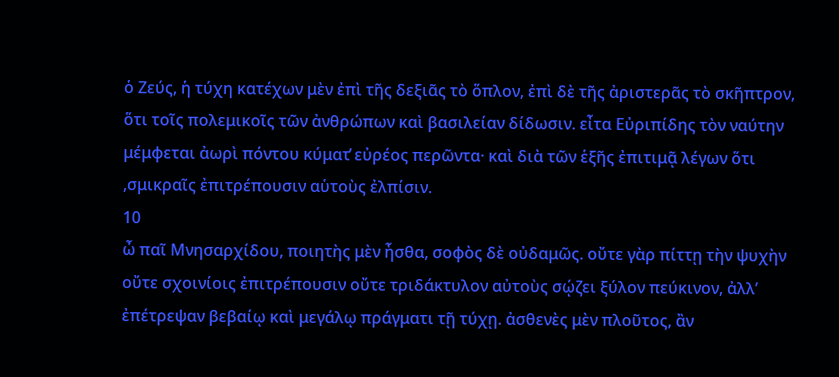ὁ Ζεύς, ἡ τύχη κατέχων μὲν ἐπὶ τῆς δεξιᾶς τὸ ὅπλον, ἐπὶ δὲ τῆς ἀριστερᾶς τὸ σκῆπτρον, ὅτι τοῖς πολεμικοῖς τῶν ἀνθρώπων καὶ βασιλείαν δίδωσιν. εἶτα Εὐριπίδης τὸν ναύτην μέμφεται ἀωρὶ πόντου κύματ̓ εὐρέος περῶντα· καὶ διὰ τῶν ἑξῆς ἐπιτιμᾷ λέγων ὅτι ,σμικραῖς ἐπιτρέπουσιν αὑτοὺς ἐλπίσιν.
10
ὦ παῖ Μνησαρχίδου, ποιητὴς μὲν ἦσθα, σοφὸς δὲ οὐδαμῶς. οὔτε γὰρ πίττῃ τὴν ψυχὴν οὔτε σχοινίοις ἐπιτρέπουσιν οὔτε τριδάκτυλον αὐτοὺς σῴζει ξύλον πεύκινον, ἀλλ’ ἐπέτρεψαν βεβαίῳ καὶ μεγάλῳ πράγματι τῇ τύχῃ. ἀσθενὲς μὲν πλοῦτος, ἂν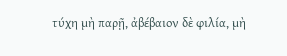τύχη μὴ παρῇ, ἀβέβαιον δὲ φιλία, μὴ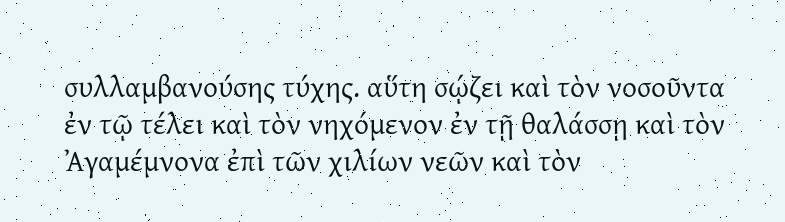συλλαμβανούσης τύχης. αὕτη σῴζει καὶ τὸν νοσοῦντα ἐν τῷ τέλει καὶ τὸν νηχόμενον ἐν τῇ θαλάσσῃ καὶ τὸν Ἀγαμέμνονα ἐπὶ τῶν χιλίων νεῶν καὶ τὸν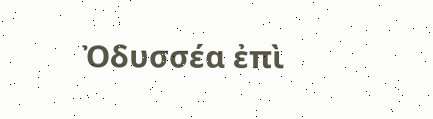Ὀδυσσέα ἐπὶ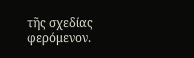τῆς σχεδίας φερόμενον.